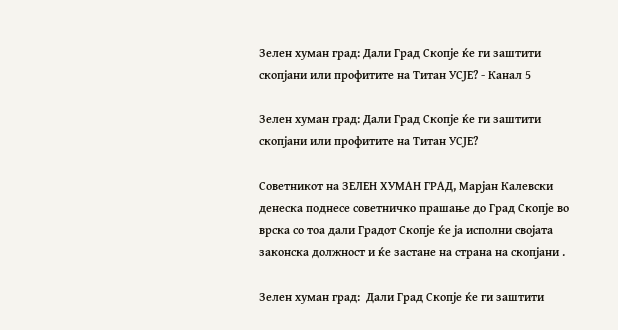Зелен хуман град: Дали Град Скопје ќе ги заштити скопјани или профитите на Титан УСЈЕ? - Канал 5

Зелен хуман град: Дали Град Скопје ќе ги заштити скопјани или профитите на Титан УСЈЕ?

Советникот на ЗЕЛЕН ХУМАН ГРАД, Марјан Калевски денеска поднесе советничко прашање до Град Скопје во врска со тоа дали Градот Скопје ќе ја исполни својата законска должност и ќе застане на страна на скопјани .

Зелен хуман град:  Дали Град Скопје ќе ги заштити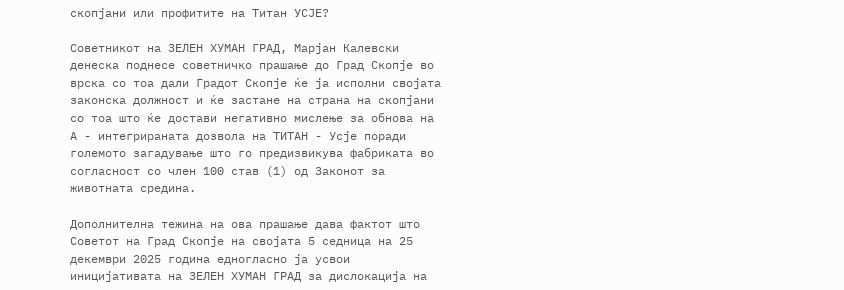скопјани или профитите на Титан УСЈЕ?

Советникот на ЗЕЛЕН ХУМАН ГРАД, Марјан Калевски денеска поднесе советничко прашање до Град Скопје во врска со тоа дали Градот Скопје ќе ја исполни својата законска должност и ќе застане на страна на скопјани со тоа што ќе достави негативно мислење за обнова на А - интегрираната дозвола на ТИТАН - Усје поради големото загадување што го предизвикува фабриката во согласност со член 100 став (1) од Законот за животната средина.

Дополнителна тежина на ова прашање дава фактот што Советот на Град Скопје на својата 5 седница на 25 декември 2025 година едногласно ја усвои иницијативата на ЗЕЛЕН ХУМАН ГРАД за дислокација на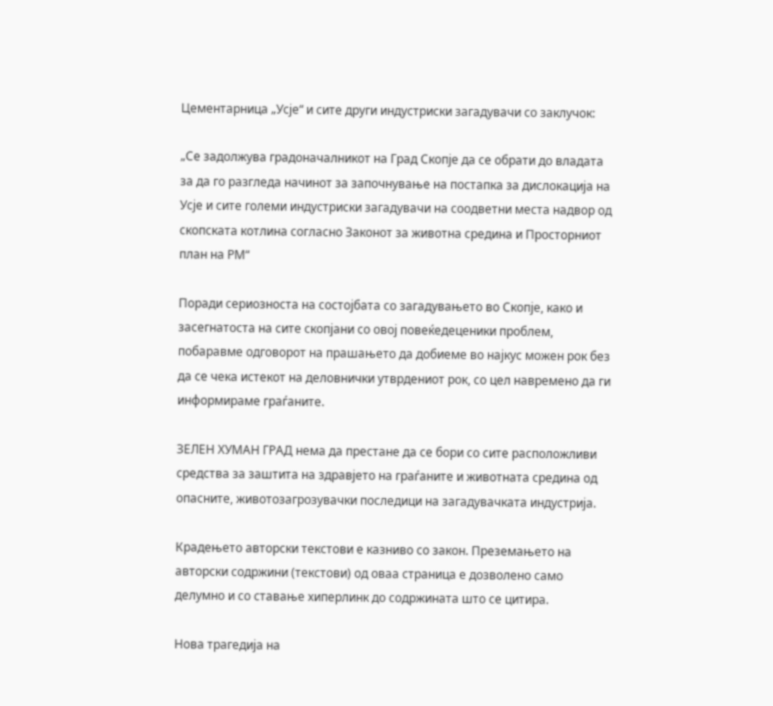Цементарница „Усје“ и сите други индустриски загадувачи со заклучок:

„Се задолжува градоначалникот на Град Скопје да се обрати до владата за да го разгледа начинот за започнување на постапка за дислокација на Усје и сите големи индустриски загадувачи на соодветни места надвор од скопската котлина согласно Законот за животна средина и Просторниот план на РМ“

Поради сериозноста на состојбата со загадувањето во Скопје, како и засегнатоста на сите скопјани со овој повеќедеценики проблем, побаравме одговорот на прашањето да добиеме во најкус можен рок без да се чека истекот на деловнички утврдениот рок, со цел навремено да ги информираме граѓаните.

ЗЕЛЕН ХУМАН ГРАД нема да престане да се бори со сите расположливи средства за заштита на здравјето на граѓаните и животната средина од опасните, животозагрозувачки последици на загадувачката индустрија.

Крадењето авторски текстови е казниво со закон. Преземањето на авторски содржини (текстови) од оваа страница е дозволено само делумно и со ставање хиперлинк до содржината што се цитира.

Нова трагедија на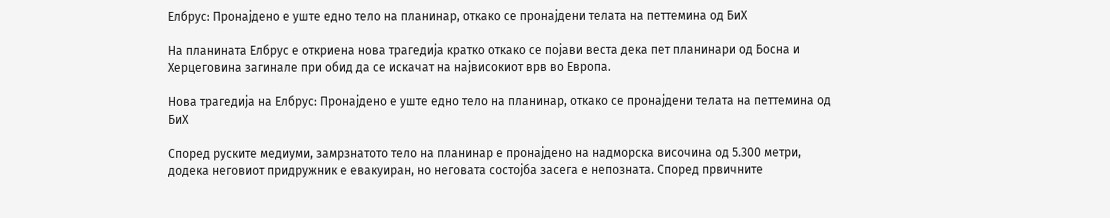Елбрус: Пронајдено е уште едно тело на планинар, откако се пронајдени телата на петтемина од БиХ

На планината Елбрус е откриена нова трагедија кратко откако се појави веста дека пет планинари од Босна и Херцеговина загинале при обид да се искачат на највисокиот врв во Европа.

Нова трагедија на Елбрус: Пронајдено е уште едно тело на планинар, откако се пронајдени телата на петтемина од БиХ

Според руските медиуми, замрзнатото тело на планинар е пронајдено на надморска височина од 5.300 метри, додека неговиот придружник е евакуиран, но неговата состојба засега е непозната. Според првичните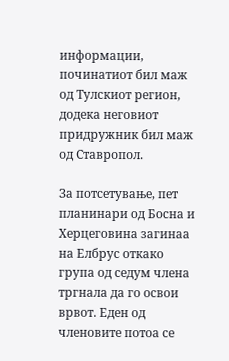информации, починатиот бил маж од Тулскиот регион, додека неговиот придружник бил маж од Ставропол.

За потсетување, пет планинари од Босна и Херцеговина загинаа на Елбрус откако група од седум члена тргнала да го освои врвот. Еден од членовите потоа се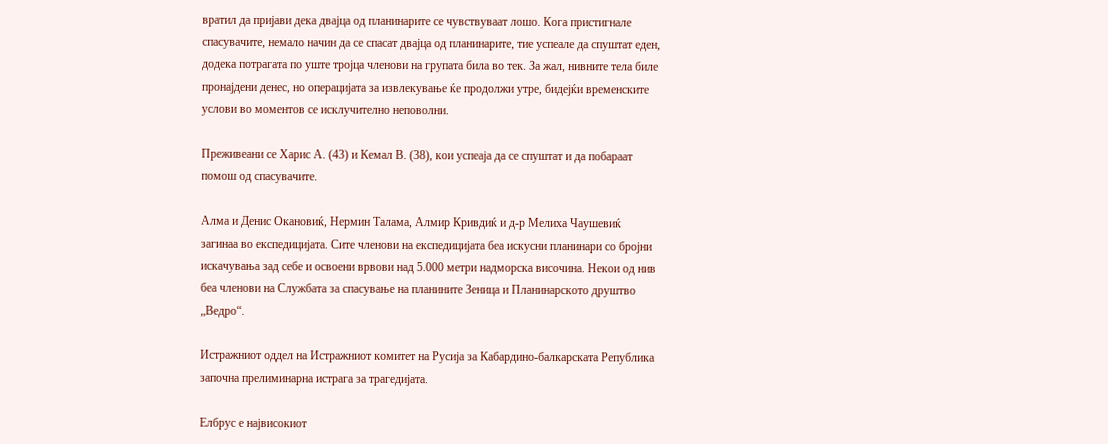вратил да пријави дека двајца од планинарите се чувствуваат лошо. Кога пристигнале спасувачите, немало начин да се спасат двајца од планинарите, тие успеале да спуштат еден, додека потрагата по уште тројца членови на групата била во тек. За жал, нивните тела биле пронајдени денес, но операцијата за извлекување ќе продолжи утре, бидејќи временските услови во моментов се исклучително неповолни.

Преживеани се Харис А. (43) и Кемал В. (38), кои успеаја да се спуштат и да побараат помош од спасувачите.

Алма и Денис Окановиќ, Нермин Талама, Алмир Кривдиќ и д-р Мелиха Чаушевиќ загинаа во експедицијата. Сите членови на експедицијата беа искусни планинари со бројни искачувања зад себе и освоени врвови над 5.000 метри надморска височина. Некои од нив беа членови на Службата за спасување на планините Зеница и Планинарското друштво „Ведро“.

Истражниот оддел на Истражниот комитет на Русија за Кабардино-балкарската Република започна прелиминарна истрага за трагедијата.

Елбрус е највисокиот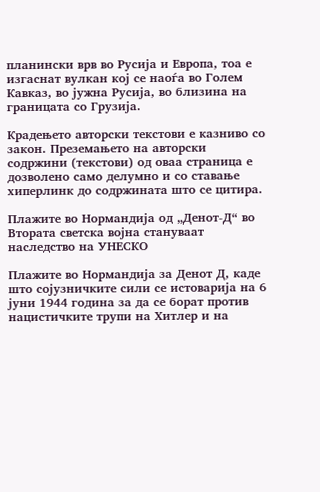планински врв во Русија и Европа, тоа е изгаснат вулкан кој се наоѓа во Голем Кавказ, во јужна Русија, во близина на границата со Грузија.

Крадењето авторски текстови е казниво со закон. Преземањето на авторски содржини (текстови) од оваа страница е дозволено само делумно и со ставање хиперлинк до содржината што се цитира.

Плажите во Нормандија од „Денот-Д“ во Втората светска војна стануваат наследство на УНЕСКО

Плажите во Нормандија за Денот Д, каде што сојузничките сили се истоварија на 6 јуни 1944 година за да се борат против нацистичките трупи на Хитлер и на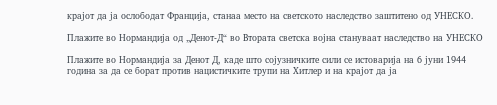крајот да ја ослободат Франција, станаа место на светското наследство заштитено од УНЕСКО.

Плажите во Нормандија од „Денот-Д“ во Втората светска војна стануваат наследство на УНЕСКО

Плажите во Нормандија за Денот Д, каде што сојузничките сили се истоварија на 6 јуни 1944 година за да се борат против нацистичките трупи на Хитлер и на крајот да ја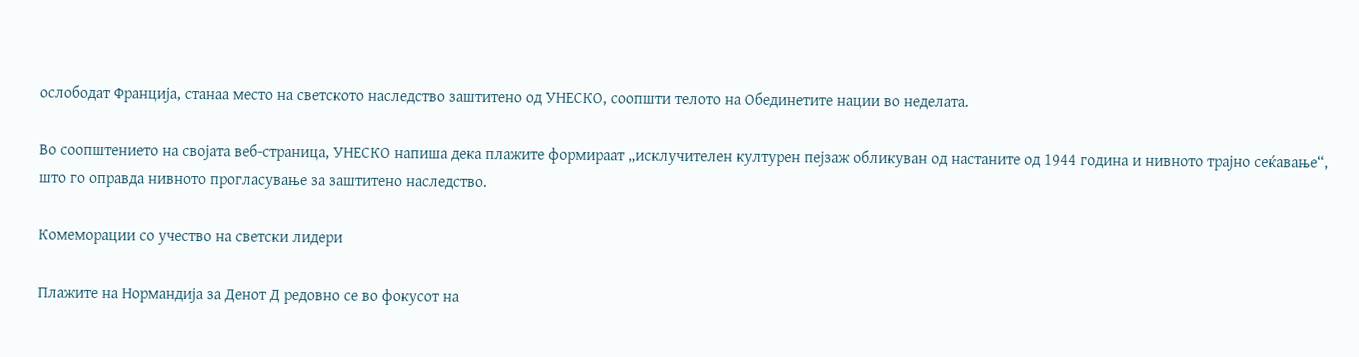ослободат Франција, станаа место на светското наследство заштитено од УНЕСКО, соопшти телото на Обединетите нации во неделата.

Во соопштението на својата веб-страница, УНЕСКО напиша дека плажите формираат „исклучителен културен пејзаж обликуван од настаните од 1944 година и нивното трајно сеќавање“, што го оправда нивното прогласување за заштитено наследство.

Комеморации со учество на светски лидери

Плажите на Нормандија за Денот Д редовно се во фокусот на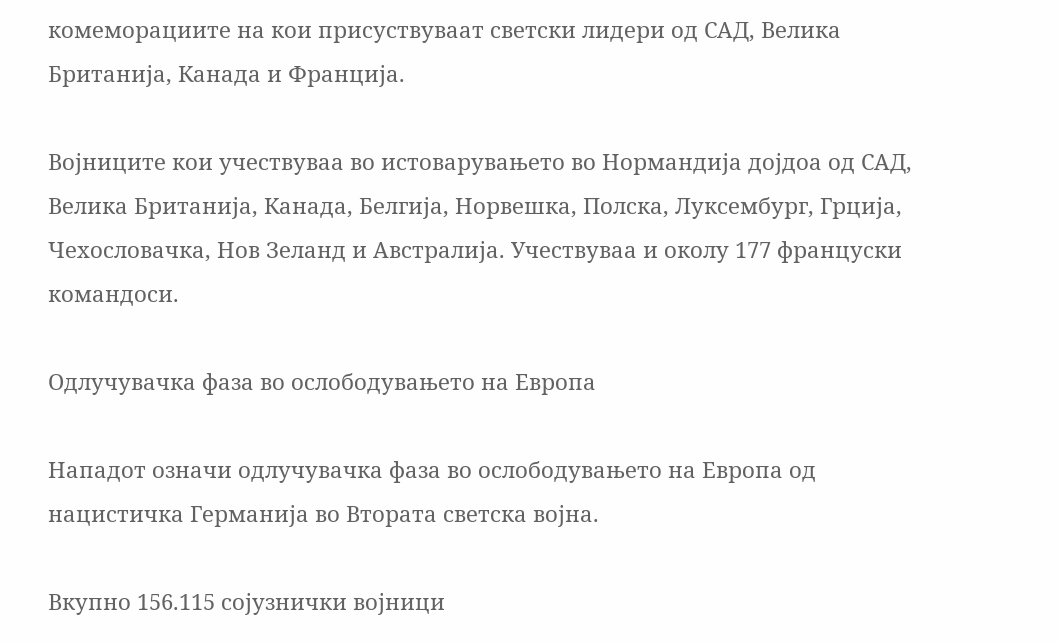комеморациите на кои присуствуваат светски лидери од САД, Велика Британија, Канада и Франција.

Војниците кои учествуваа во истоварувањето во Нормандија дојдоа од САД, Велика Британија, Канада, Белгија, Норвешка, Полска, Луксембург, Грција, Чехословачка, Нов Зеланд и Австралија. Учествуваа и околу 177 француски командоси.

Одлучувачка фаза во ослободувањето на Европа

Нападот означи одлучувачка фаза во ослободувањето на Европа од нацистичка Германија во Втората светска војна.

Вкупно 156.115 сојузнички војници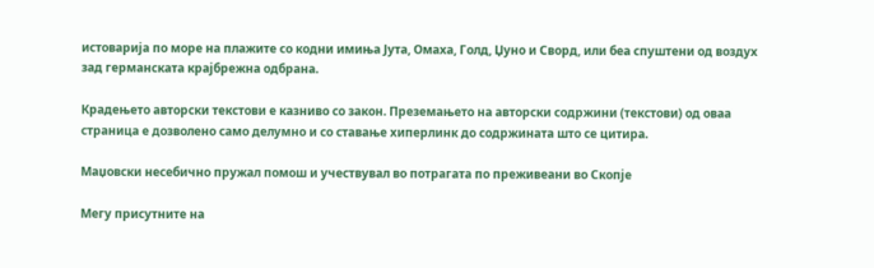истоварија по море на плажите со кодни имиња Јута, Омаха, Голд, Џуно и Сворд, или беа спуштени од воздух зад германската крајбрежна одбрана.

Крадењето авторски текстови е казниво со закон. Преземањето на авторски содржини (текстови) од оваа страница е дозволено само делумно и со ставање хиперлинк до содржината што се цитира.

Маџовски несебично пружал помош и учествувал во потрагата по преживеани во Скопје

Мегу присутните на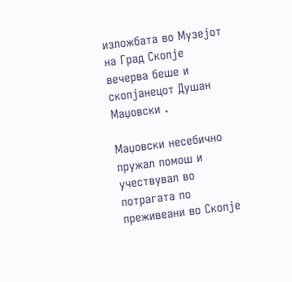изложбата во Музејот на Град Скопје вечерва беше и скопјанецот Душан Маџовски .

Маџовски несебично пружал помош и учествувал во потрагата по преживеани во Скопје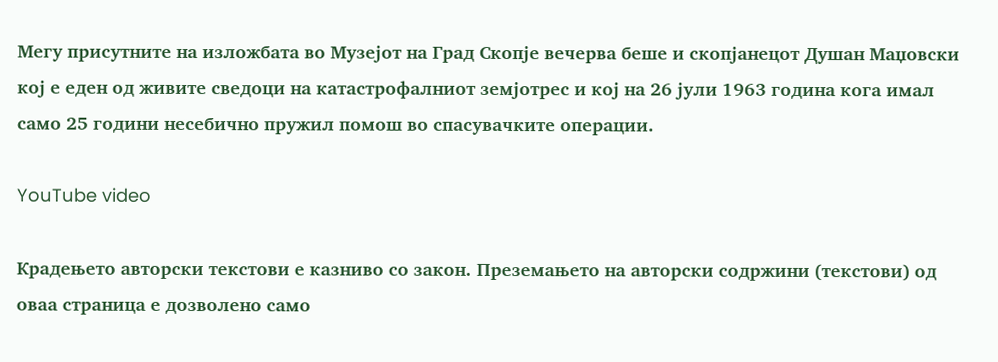Мегу присутните на изложбата во Музејот на Град Скопје вечерва беше и скопјанецот Душан Маџовски кој е еден од живите сведоци на катастрофалниот земјотрес и кој на 26 јули 1963 година кога имал само 25 години несебично пружил помош во спасувачките операции.

YouTube video

Крадењето авторски текстови е казниво со закон. Преземањето на авторски содржини (текстови) од оваа страница е дозволено само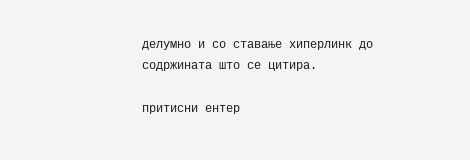делумно и со ставање хиперлинк до содржината што се цитира.

притисни ентер